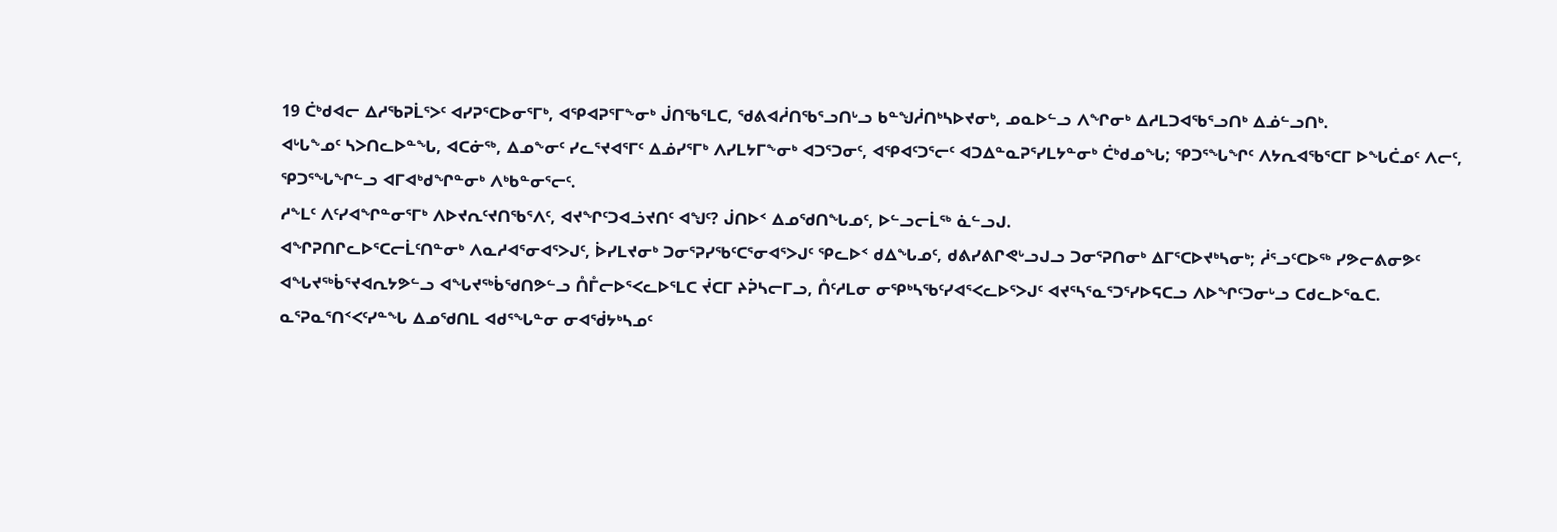19 ᑖᒃᑯᐊᓕ ᐃᓱᖃᕈᒫᕐᐳᑦ ᐊᓯᕈᕐᑕᐅᓂᕐᒥᒃ, ᐊᕿᐊᕈᕐᒥᖕᓂᒃ ᒎᑎᖃᕐᒪᑕ, ᖁᕕᐊᓲᑎᖃᕐᓗᑎᒡᓗ ᑲᓐᖑᓲᑎᒃᓴᐅᔪᓂᒃ, ᓄᓇᐅᓪᓗ ᐱᖏᓂᒃ ᐃᓱᒪᑐᐊᖃᕐᓗᑎᒃ ᐃᓅᓪᓗᑎᒃ.
ᐊᒡᒐᖕᓄᑦ ᓴᐳᑎᓚᐅᓐᖓ, ᐊᑕᓃᖅ, ᐃᓄᖕᓂᑦ ᓯᓚᕐᔪᐊᕐᒥᑦ ᐃᓅᓯᕐᒥᒃ ᐱᓯᒪᔭᒥᖕᓂᒃ ᐊᑐᕐᑐᓂᑦ, ᐊᕿᐊᑦᑐᕐᓕᑦ ᐊᑐᐃᓐᓇᕈᕐᓯᒪᔭᓐᓂᒃ ᑖᒃᑯᓄᖓ; ᕿᑐᕐᖓᖏᑦ ᐱᔭᕆᐊᖃᕐᑕᒥ ᐅᖓᑖᓄᑦ ᐱᓕᑦ, ᕿᑐᕐᖓᖏᓪᓗ ᐊᒥᐊᒃᑯᖏᓐᓂᒃ ᐱᒃᑲᓐᓂᕐᓕᑦ.
ᓱᖕᒪᑦ ᐱᑦᓯᐊᖏᓐᓂᕐᒥᒃ ᐱᐅᔪᕆᑦᔪᑎᖃᕐᐱᑦ, ᐊᔪᖏᑦᑐᐊᓘᔪᑎᑦ ᐊᖑᑦ? ᒎᑎᐅᑉ ᐃᓄᖁᑎᖓᓄᑦ, ᐅᓪᓗᓕᒫᖅ ᓈᓪᓗᒍ.
ᐊᖏᕈᑎᒋᓚᐅᕐᑕᓕᒫᑦᑎᓐᓂᒃ ᐱᓇᓱᐊᕐᓂᐊᕐᐳᒍᑦ, ᐆᓯᒪᔪᓂᒃ ᑐᓂᕐᕈᓯᖃᑦᑕᕐᓂᐊᕐᐳᒍᑦ ᕿᓚᐅᑉ ᑯᐃᖓᓄᑦ, ᑯᕕᓯᕕᒋᕙᒡᓗᒍᓗ ᑐᓂᕐᕈᑎᓂᒃ ᐃᒥᕐᑕᐅᔪᒃᓴᓂᒃ; ᓲᕐᓗᑦᑕᐅᖅ ᓯᕗᓕᕕᓂᕗᑦ ᐊᖓᔪᖅᑳᕐᔪᐊᕆᔭᕗᓪᓗ ᐊᖓᔪᖅᑳᖁᑎᕗᓪᓗ ᑍᒤᓕᐅᕐᐸᓚᐅᕐᒪᑕ ᔫᑕᒥ ᔨᕉᓴᓕᒥᓗ, ᑍᑦᓱᒪᓂ ᓂᕿᒃᓴᖃᑦᓯᐊᕐᐸᓚᐅᕐᐳᒍᑦ ᐊᔪᕐᓴᕐᓇᕐᑐᕐᓯᐅᕋᑕᓗ ᐱᐅᖏᑦᑐᓂᒡᓗ ᑕᑯᓚᐅᕐᓇᑕ.
ᓇᕐᕈᓇᕐᑎᑉᐸᑦᓯᓐᖓ ᐃᓄᖁᑎᒪ ᐊᑯᕐᖓᓐᓂ ᓂᐊᖂᔭᒃᓴᓄᑦ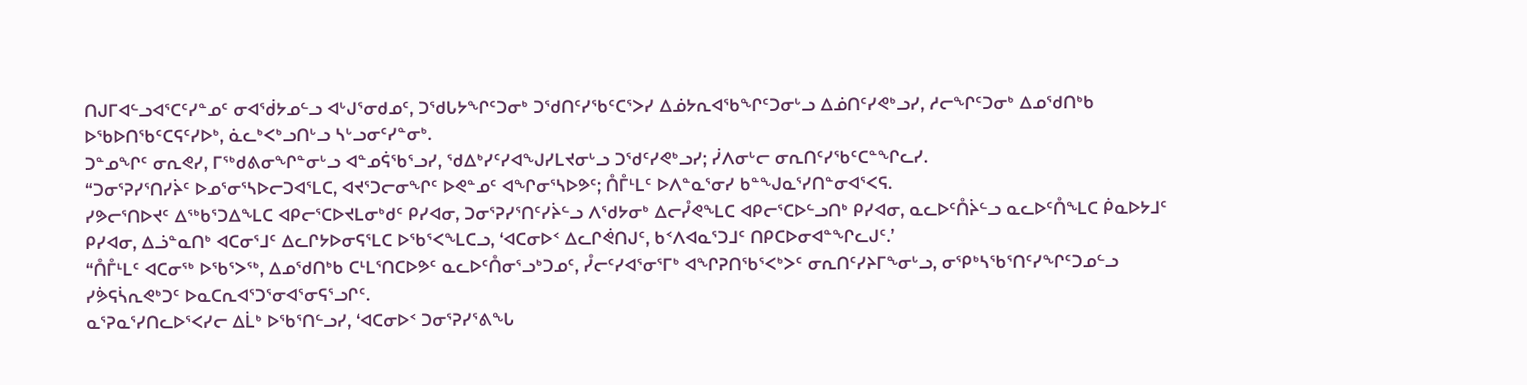ᑎᒍᒥᐊᓪᓗᐊᕐᑕᑦᓯᓐᓄᑦ ᓂᐊᖂᔭᓄᓪᓗ ᐊᒡᒍᕐᓂᑯᓄᑦ, ᑐᖁᒐᔭᖏᑦᑐᓂᒃ ᑐᖁᑎᑦᓯᖃᑦᑕᕐᐳᓯ ᐃᓅᔭᕆᐊᖃᖏᑦᑐᓂᒡᓗ ᐃᓅᑎᑦᓯᕙᒃᓗᓯ, ᓱᓕᖏᑦᑐᓂᒃ ᐃᓄᖁᑎᒃᑲ ᐅᖃᐅᑎᖃᑦᑕᕋᑦᓯᐅᒃ, ᓈᓚᒃᐸᒃᓗᑎᒡᓗ ᓴᒡᓗᓂᑦᓯᓐᓂᒃ.
ᑐᓐᓄᖏᑦ ᓂᕆᕙᓯ, ᒥᖅᑯᕕᓂᖏᓐᓂᒡᓗ ᐊᓐᓄᕌᖃᕐᓗᓯ, ᖁᐃᒃᓯᑦᓯᐊᖑᓯᒪᔪᓂᒡᓗ ᑐᖁᑦᓯᕙᒃᓗᓯ; ᓰᐱᓂᒡᓕ ᓂᕆᑎᑦᓯᖃᑦᑕᓐᖏᓚᓯ.
“ᑐᓂᕐᕈᓯᕐᑎᓯᔩᑦ ᐅᓄᕐᓂᕐᓴᐅᓕᑐᐊᕐᒪᑕ, ᐊᔪᕐᑐᓕᓂᖏᑦ ᐅᕙᓐᓄᑦ ᐊᖏᓂᕐᓴᐅᕗᑦ; ᑍᒤᒻᒪᑦ ᐅᐱᓐᓇᕐᓂᓯ ᑲᓐᖑᓇᕐᓯᑎᓐᓂᐊᕐᐸᕋ.
ᓯᕗᓕᕐᑎᐅᔪᑦ ᐃᖅᑲᕐᑐᐃᖕᒪᑕ ᐊᑭᓕᕐᑕᐅᔪᒪᓂᒃᑯᑦ ᑭᓯᐊᓂ, ᑐᓂᕐᕈᓯᕐᑎᑦᓯᔩᓪᓗ ᐱᖁᔭᓂᒃ ᐃᓕᓮᕙᖕᒪᑕ ᐊᑭᓕᕐᑕᐅᓪᓗᑎᒃ ᑭᓯᐊᓂ, ᓇᓚᐅᑦᑍᔩᓪᓗ ᓇᓚᐅᑦᑍᖕᒪᑕ ᑮᓇᐅᔭᒧᑦ ᑭᓯᐊᓂ, ᐃᓘᓐᓇᑎᒃ ᐊᑕᓂᕐᒧᑦ ᐃᓚᒋᔭᐅᓂᕋᕐᒪᑕ ᐅᖃᕐᐸᖕᒪᑕᓗ, ‘ᐊᑕᓂᐅᑉ ᐃᓚᒋᕚᑎᒍᑦ, ᑲᑉᐱᐊᓇᕐᑐᒧᑦ ᑎᑭᑕᐅᓂᐊᓐᖏᓚᒍᑦ.’
“ᑍᒤᒻᒪᑦ ᐊᑕᓂᖅ ᐅᖃᕐᐳᖅ, ᐃᓄᖁᑎᒃᑲ ᑕᒻᒪᕐᑎᑕᐅᕗᑦ ᓇᓚᐅᑦᑍᓂᕐᓗᒃᑐᓄᑦ, ᓮᓕᑦᓯᐊᕐᓂᕐᒥᒃ ᐊᖏᕈᑎᖃᕐᐸᒃᐳᑦ ᓂᕆᑎᑦᓯᔨᒥᖕᓂᒡᓗ, ᓂᕿᒃᓴᖃᕐᑎᑦᓯᖏᑦᑐᓄᓪᓗ ᓯᕘᕋᓵᕆᕙᒃᑐᑦ ᐅᓇᑕᕆᐊᕐᑐᕐᓂᐊᕐᓂᕋᕐᓗᒋᑦ.
ᓇᕐᕈᓇᕐᓯᑎᓚᐅᕐᐸᓯᓕ ᐃᒫᒃ ᐅᖃᕐᑎᓪᓗᓯ, ‘ᐊᑕᓂᐅᑉ ᑐᓂᕐᕈᓯᕐᕕᖓ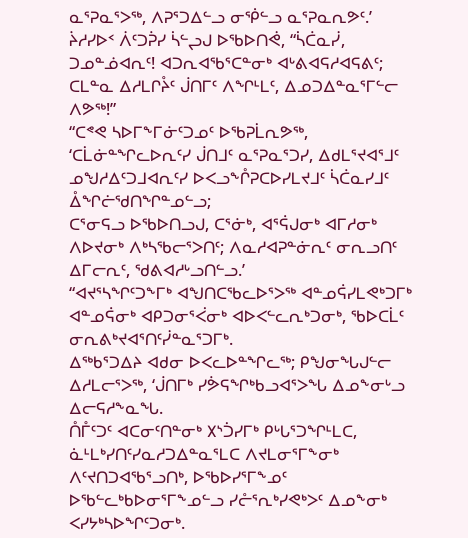ᓇᕐᕈᓇᕐᐳᖅ, ᐱᕈᕐᑐᐃᓪᓗ ᓂᖀᓪᓗ ᓇᕐᕈᓇᕆᕗᑦ.’
ᔩᓱᓯᐅᑉ ᐲᑦᑐᕉᓯ ᓵᓪᖢᒍ ᐅᖃᐅᑎᕚ, “ᓵᑖᓇᓰ, ᑐᓄᓐᓅᐊᕆᑦ! ᐊᑐᕆᐊᖃᕐᑕᓐᓂᒃ ᐊᒡᕕᐊᕋᓱᐊᕋᕕᑦ; ᑕᒪᓐᓇ ᐃᓱᒪᒋᔧᑦ ᒎᑎᒥᑦ ᐱᖏᒻᒪᑦ, ᐃᓄᑐᐃᓐᓇᕐᒥᓪᓕ ᐱᕗᖅ!”
“ᑕᕝᕙ ᓴᐅᒥᖕᒥᓃᑦᑐᓄᑦ ᐅᖃᕈᒫᕆᕗᖅ, ‘ᑕᒫᓃᓐᖏᓚᐅᕆᑦᓯ ᒎᑎᒧᑦ ᓇᕐᕈᓇᕐᑐᓯ, ᐃᑯᒪᕐᔪᐊᕐᒧᑦ ᓄᖑᓱᐃᑦᑐᒧᐊᕆᑦᓯ ᐅᐸᓗᖕᒊᕈᑕᐅᓯᒪᔪᒧᑦ ᓵᑖᓇᓯᒧᑦ ᐂᖏᓖᖁᑎᖏᓐᓄᓪᓗ;
ᑕᕐᓂᕋᓗ ᐅᖃᐅᑎᓗᒍ, ᑕᕐᓃᒃ, ᐊᕐᕌᒍᓂᒃ ᐊᒥᓱᓂᒃ ᐱᐅᔪᓂᒃ ᐱᒃᓴᖃᓕᕐᐳᑎᑦ; ᐱᓇᓱᐊᕈᓐᓃᕆᑦ ᓂᕆᓗᑎᑦ ᐃᒥᓕᕆᑦ, ᖁᕕᐊᓱᒡᓗᑎᓪᓗ.’
“ᐊᔪᕐᓴᖏᑦᑐᖕᒥᒃ ᐊᖑᑎᑕᖃᓚᐅᕐᐳᖅ ᐊᓐᓄᕌᓯᒪᕙᒃᑐᒥᒃ ᐊᓐᓄᕌᓂᒃ ᐊᑭᑐᓂᕐᐹᓂᒃ ᐊᐅᐸᓪᓚᕆᒃᑐᓂᒃ, ᖃᐅᑕᒫᑦ ᓂᕆᕕᒃᔪᐊᕐᑎᑦᓰᓐᓇᕐᑐᒥᒃ.
ᐃᖅᑲᕐᑐᐃᔨ ᐊᑯᓂ ᐅᐸᓚᐅᓐᖏᓚᖅ; ᑭᖑᓂᖓᒍᓪᓕ ᐃᓱᒪᓕᕐᐳᖅ, ‘ᒎᑎᒥᒃ ᓯᕘᕋᖏᒃᑲᓗᐊᕐᐳᖓ ᐃᓄᖕᓂᒡᓗ ᐃᓕᕋᓱᖕᓇᖓ.
ᑍᒤᑦᑐᑦ ᐊᑕᓂᑦᑎᓐᓂᒃ ᙭ᔅᑑᓯᒥᒃ ᑭᒡᒐᕐᑐᖏᒻᒪᑕ, ᓈᒻᒪᒃᓯᑎᑦᓯᓇᓱᑐᐃᓐᓇᕐᒪᑕ ᐱᔪᒪᓂᕐᒥᖕᓂᒃ ᐱᑦᔪᑎᑐᐊᖃᕐᓗᑎᒃ, ᐅᖃᐅᓯᕐᒥᖕᓄᑦ ᐅᖃᓪᓚᒃᑲᐅᓂᕐᒥᖕᓄᓪᓗ ᓯᓔᕐᕆᒃᓯᕙᒃᐳᑦ ᐃᓄᖕᓂᒃ ᐸᓯᔭᒃᓴᐅᖏᑦᑐᓂᒃ.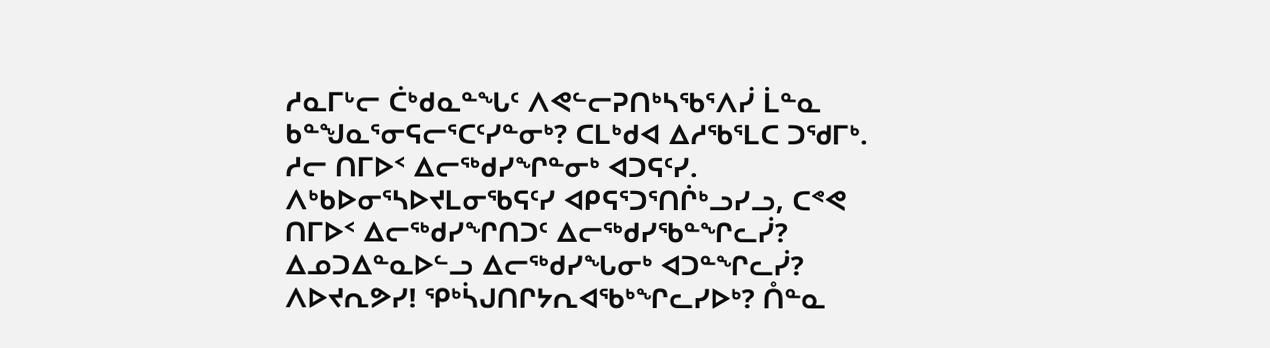ᓱᓇᒥᒡᓕ ᑖᒃᑯᓇᓐᖓᑦ ᐱᕙᓪᓕᕈᑎᒃᓴᖃᕐᐱᓰ ᒫᓐᓇ ᑲᓐᖑᓇᕐᓂᕋᓕᕐᑕᑦᓯᓐᓂᒃ? ᑕᒪᒃᑯᐊ ᐃᓱᖃᕐᒪᑕ ᑐᖁᒥᒃ.
ᓱᓕ ᑎᒥᐅᑉ ᐃᓕᖅᑯᓯᖏᓐᓂᒃ ᐊᑐᕋᑦᓯ. ᐱᒃᑲᐅᓂᕐᓴᐅᔪᒪᓂᖃᕋᑦᓯ ᐊᑭᕋᕐᑐᕐᑎᒌᒃᓗᓯᓗ, ᑕᕝᕙ ᑎᒥᐅᑉ ᐃᓕᖅᑯᓯᖏᑎᑐᑦ ᐃᓕᖅᑯᓯᖃᓐᖏᓚᓰ? ᐃᓄᑐᐃᓐᓇᐅᓪᓗ ᐃᓕᖅᑯᓯᖓᓂᒃ ᐊᑐᓐᖏᓚᓰ?
ᐱᐅᔪᕆᕗᓯ! ᕿᒃᓵᒍᑎᒋᔭᕆᐊᖃᒃᖏᓚᓯᐅᒃ? ᑍᓐᓇ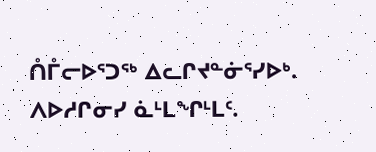ᑍᒤᓕᐅᕐᑐᖅ ᐃᓚᒋᔪᓐᓃᕐᓯᐅᒃ.
ᐱᐅᓱᒋᓂᓯ ᓈᒻᒪᖏᒻᒪᑦ.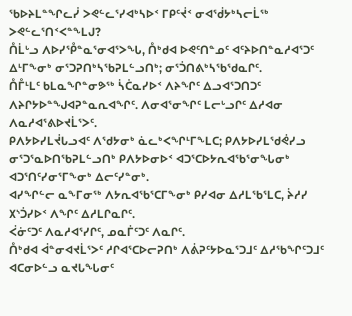ᖃᐅᔨᒪᓐᖏᓚᓰ ᐳᕙᓪᓚᕐᓯᐊᒃᓴᐅᑉ ᒥᑭᑦᔫᑉ ᓂᐊᖂᔭᒃᓴᓕᒫᖅ ᐳᕙᓪᓚᕐᑎᑉᐸᓐᖕᒪᒍ?
ᑍᒫᒡᓗ ᐱᐅᓯᕾᓐᓇᕐᓂᐊᕐᐳᖓ, ᑍᒃᑯᐊ ᐅᕙᑦᑎᓐᓄᑦ ᐊᑦᔨᐅᑎᓐᓇᓱᐊᕐᑐᑦ ᐃᒻᒥᖕᓂᒃ ᓂᕐᑐᕈᑎᒃᓴᖃᕈᒪᓪᓗᑎᒃ; ᓂᕐᑑᑎᕕᒃᓴᖃᖁᓇᒋᑦ.
ᑍᒤᒻᒪᑦ ᑲᒪᓇᖏᓐᓂᕗᖅ ᓵᑖᓇᓯᐅᑉ ᐱᔨᖏᑦ ᐃᓗᐊᕐᑐᑎᑐᑦ ᐱᔨᒋᔭᐅᓐᖑᐊᕈᓐᓇᕆᐊᖏᑦ. ᐱᓂᐊᕐᓂᖏᑦ ᒪᓕᒡᓗᒋᑦ ᐃᓱᐊᓂ ᐱᓇᓱᐊᕐᕕᐅᔪᒫᕐᐳᑦ.
ᑭᐱᔭᐅᓯᒪᔫᒐᓗᐊᑦ ᐱᖁᔭᓂᒃ ᓈᓚᒃᐸᖏᒻᒥᖕᒪᑕ; ᑭᐱᔭᐅᓯᒪᖁᕚᓯᓗ ᓂᕐᑐᕐᓇᐅᑎᖃᕈᒪᓪᓗᑎᒃ ᑭᐱᔭᐅᓂᐅᑉ ᐊᑐᕐᑕᐅᔭᕆᐊᖃᕐᓂᖓᓂᒃ ᐊᑐᕐᑎᑦᓯᓂᕐᒥᖕᓂᒃ ᐃᓕᑦᓯᓐᓂᒃ.
ᐊᓯᖏᓪᓕ ᓇᖕᒥᓂᖅ ᐱᔭᕆᐊᖃᕐᑕᒥᖕᓂᒃ ᑭᓯᐊᓂ ᐃᓱᒪᖃᕐᒪᑕ, ᔩᓱᓯ ᙭ᔅᑑᓯᐅᑉ ᐱᖏᑦ ᐃᓱᒪᒋᓇᒋᑦ.
ᐹᓃᑦᑐᑦ ᐱᓇᓱᐊᕐᓯᒋᑦ, ᓄᓇᒦᑦᑐᑦ ᐱᓇᒋᑦ.
ᑍᒃᑯᐊ ᐋᓐᓂᐊᔪᒫᕐᐳᑦ ᓱᒋᐊᕐᑕᐅᓕᕈᑎᒃ ᐱᕖᕈᑦᔭᐅᓇᕐᑐᒧᑦ ᐃᓱᖃᖏᑦᑐᒧᑦ ᐊᑕᓂᐅᓪᓗ ᓇᔪᒐᖓᓂᑦ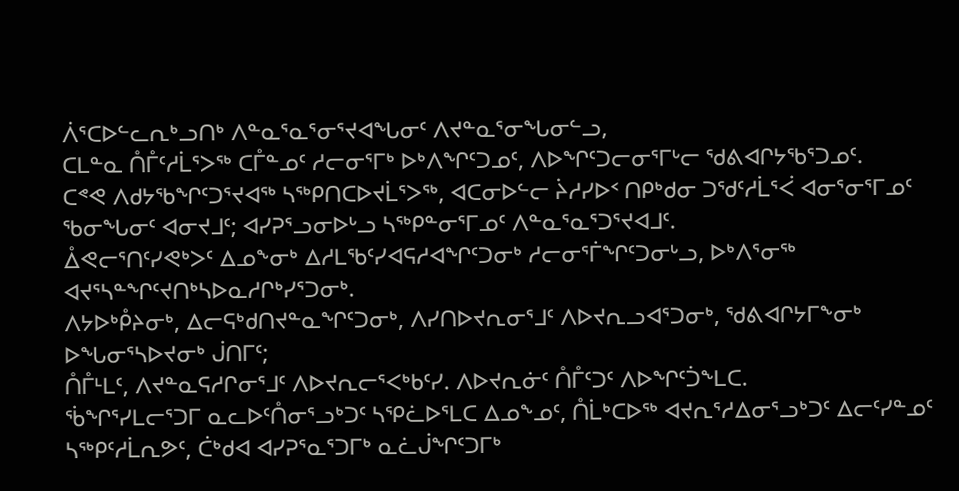ᐲᕐᑕᐅᓪᓚᕆᒃᓗᑎᒃ ᐱᓐᓇᕐᓇᕐᓂᕐᔪᐊᖓᓂᑦ ᐱᔪᓐᓇᕐᓂᖓᓂᓪᓗ,
ᑕᒪᓐᓇ ᑍᒤᑦᓱᒫᕐᐳᖅ ᑕᒤᓐᓄᑦ ᓱᓕᓂᕐᒥᒃ ᐅᒃᐱᖏᑦᑐᓄᑦ, ᐱᐅᖏᑦᑐᓕᓂᕐᒥᒡᓕ ᖁᕕᐊᒋᔭᖃᕐᑐᓄᑦ.
ᑕᕝᕙ ᐱᑯᔭᖃᖏᑦᑐᕐᔪᐊᖅ ᓴᖅᑭᑎᑕᐅᔪᒫᕐᐳᖅ, ᐊᑕᓂᐅᓪᓕ ᔩᓱᓯᐅᑉ ᑎᑭᒃᑯᓂ ᑐᖁᑦᓱᒫᕐᐹ ᐊᓂᕐᓂᕐᒥᓄᑦ ᖃᓂᖓᓂᑦ ᐊᓂᔪᒧᑦ; ᐊᓯᕈᕐᓗᓂᐅᒡᓗ ᓴᖅᑭᓐᓂᕐᒥᓄᑦ ᐱᓐᓇᕐᓇᕐᑐᕐᔪᐊᒧᑦ.
ᐂᕙᓕᕐᑎᑦᓯᕙᒃᐳᑦ ᐃᓄᖕᓂᒃ ᐃᓱᒪᖃᑦᓯᐊᕋᓱᐊᖏᑦᑐᓂᒃ ᓱᓕᓂᕐᒦᖏᑦᑐᓂᒡᓗ, ᐅᒃᐱᕐᓂᖅ ᐊᔪᕐᓴᓐᖏᑦᔪᑎᒃᓴᐅᓇᓱᒋᒃᓯᕐᑐᓂᒃ.
ᐱᔭᐅᒃᑬᔨᓂᒃ, ᐃᓕᕋᒃᑯᑎᔪᓐᓇᖏᑦᑐᓂᒃ, ᐱᓯᑎᐅᔪᕆᓂᕐᒧᑦ ᐱᐅᔪᕆᓗᐊᕐᑐᓂᒃ, ᖁᕕᐊᒋᔭᒥᖕᓂᒃ ᐅᖓᓂᕐᓴᐅᔪᓂᒃ ᒎᑎᒥᑦ;
ᑍᒤᒻᒪᑦ, ᐱᔪᓐᓇᕋᓱᒋᓂᕐᒧᑦ ᐱᐅᔪᕆᓕᕐᐸᒃᑲᑦᓯ. ᐱᐅᔪᕆᓃᑦ ᑍᒤᑦᑐᑦ ᐱᐅᖏᑦᑑᖕᒪᑕ.
ᖄᖏᕐᓯᒪᓕᕐᑐᒥ ᓇᓚᐅᑦᑍᓂᕐᓗᒃᑐᑦ ᓴᕿᓛᐅᕐᒪᑕ ᐃᓄᖕᓄᑦ, ᑍᒫᒃᑕᐅᖅ ᐊᔪᕆᕐᓱᐃᓂᕐᓗᒃᑐᑦ ᐃᓕᑦᓯᓐᓄᑦ ᓴᖅᑭᑦᓱᒫᕆᕗᑦ, ᑖᒃᑯᐊ ᐊᓯᕈᕐᓇᕐᑐᒥᒃ ᓇᓛᒎᖏᑦᑐᒥᒃ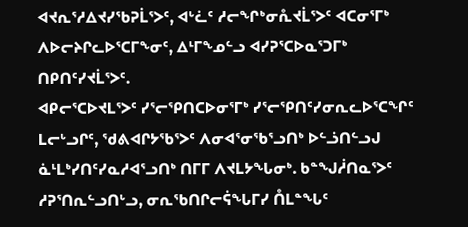ᐊᔪᕆᕐᓱᐃᔪᓯᖃᕈᒫᕐᐳᑦ, ᐊᒡᓛᑦ ᓱᓕᖏᒃᓂᕅᔪᒫᕐᐳᑦ ᐊᑕᓂᕐᒥᒃ ᐱᐅᓕᔨᒋᓚᐅᕐᑕᒥᖕᓂᑦ, ᐃᒻᒥᖕᓄᓪᓗ ᐊᓯᕈᕐᑕᐅᓇᕐᑐᒥᒃ ᑎᑭᑎᑦᓯᔪᒫᕐᐳᑦ.
ᐊᑭᓕᕐᑕᐅᔪᒪᕐᐳᑦ ᓯᕐᓕᕿᑎᑕᐅᓂᕐᒥᒃ ᓯᕐᓕᕿᑎᑦᓯᓂᕆᓚᐅᕐᑕᖏᑦ ᒪᓕᒡᓗᒋᑦ, ᖁᕕᐊᒋᔭᖃᕐᐳᑦ ᐱᓂᐊᕐᓂᖃᕐᓗᑎᒃ ᐅᓪᓘᑎᓪᓗᒍ ᓈᒻᒪᒃᓯᑎᑦᓯᓇᓱᐊᕐᓗᑎᒃ ᑎᒥᒥ ᐱᔪᒪᔭᖓᓂᒃ. ᑲᓐᖑᓲᑎᓇᕐᐳᑦ ᓱᕈᕐᑎᕆᓪᓗᑎᒡᓗ, ᓂᕆᖃᑎᒋᓕᕌᖓᒥᓯ ᑍᒪᓐᖓᑦ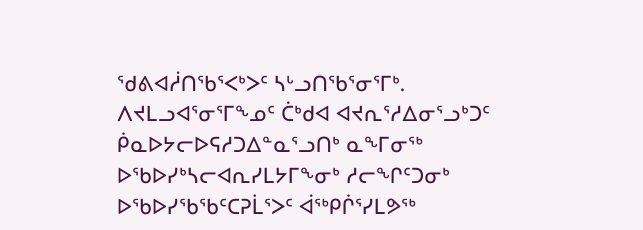ᖁᕕᐊᓲᑎᖃᕐᐸᒃᐳᑦ ᓴᒡᓗᑎᖃᕐᓂᕐᒥᒃ.
ᐱᔪᒪᓗᐊᕐᓂᕐᒥᖕᓄᑦ ᑖᒃᑯᐊ ᐊᔪᕆᕐᓱᐃᓂᕐᓗᒃᑐᑦ ᑮᓇᐅᔭᓕᐅᕋᓱᑐᐃᓐᓇᕐᓗᑎᒃ ᓇᖕᒥᓂᖅ ᐅᖃᐅᓯᒃᓴᓕᐊᕆᓯᒪᔭᒥᖕᓂᒃ ᓱᓕᖏᑦᑐᓂᒃ ᐅᖃᐅᓯᖃᖃᑦᑕᕈᒫᕐᐳᑦ ᐋᖅᑭᒌᕐᓯᒪᕗᖅ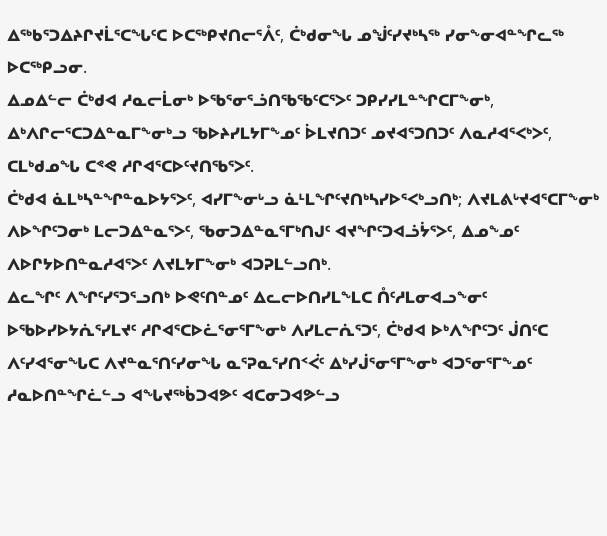ᐃᖅᑲᕐᑐᐃᔨᒋᔪᒫᕐᑕᖓᑦᑕ ᐅᑕᖅᑭᔪᑎᓕᕐᐰᑦ, ᑖᒃᑯᓂᖓ ᓄᖒᑦᓯᔪᒃᓴᖅ ᓯᓂᖕᓂᐊᓐᖏᓚᖅ ᐅᑕᖅᑭᓗᓂ.
ᐃᓄᐃᓪᓕ ᑖᒃᑯᐊ ᓱᓇᓕᒫᓂᒃ ᐅᖃᕐᓂᕐᓘᑎᖃᖃᑦᑕᕐᐳᑦ ᑐᑭᓯᓯᒪᓐᖏᑕᒥᖕᓂᒃ, ᐃᒃᐱᒋᓕᕐᑕᑐᐃᓐᓇᒥᖕᓂᒃᓗ ᖃᐅᔨᓯᒪᔭᒥᖕᓄᑦ ᐆᒪᔪᑎᑐᑦ ᓄᔪᐊᕐᑐᑎᑐᑦ ᐱᓇᓱᐊᕐᐸᒃᐳᑦ, ᑕᒪᒃᑯᓄᖓ ᑕᕝᕙ ᓱᒋᐊᕐᑕᐅᑦᔪᑎᖃᕐᐳᑦ.
ᑖᒃᑯᐊ ᓈᒪᒃᓴᓐᖏᓐᓇᐅᔭᕐᐳᑦ, ᐊᓯᒥᖕᓂᒡᓗ ᓈᒻᒪᖏᑦᔪᑎᒃᓴᓯᐅᕐᐸᒃᓗᑎᒃ; ᐱᔪᒪᕕᒡᔪᐊᕐᑕᒥᖕᓂᒃ ᐱᐅᖏᑦᑐᓂᒃ ᒪᓕᑐᐃᓐᓇᕐᐳᑦ, ᖃᓂᑐᐃᓐᓇᕐᒥᒃᑎᒍᑦ ᐊᔪᖏᑦᑐᐊᓘᔮᕐᐳᑦ, ᐃᓄᖕᓄᑦ ᐱᐅᒋᔭᐅᑎᓐᓇᓱᐊᕐᐳᑦ ᐱᔪᒪᔭᒥᖕᓂᒃ ᐊᑐᕈᒪᓪᓗᑎᒃ.
ᐃᓚᖏᑦ ᐱᖏᑦᓯᕐᑐᕐᓗᑎᒃ ᐅᕙᑦᑎᓐᓄᑦ ᐃᓚᓕᐅᑎᓯᒪᖕᒪᑕ ᑍᑦᓱᒪᓂᐊᓗᖕᓂᑦ ᐅᖃᐅᓯᐅᔭᕇᕐᓯᒪᔪᑦ ᓱᒋᐊᕐᑕᐅᓛᕐᓂᕐᒥᖕᓂᒃ ᐱᓯᒪᓕᕇᕐᑐᑦ, ᑖᒃᑯᐊ ᐅᒃᐱᖏᑦᑐᑦ ᒎᑎᑦᑕ ᐱᑦᓯᐊᕐᓂᖓᑕ ᐱᔪᓐᓇᕐᑎᑦᓯᓂᖓ ᓇᕐᕈᓇᕐᓯᑎᑉᐹᑦ ᐃᒃᓯᒎᕐᓂᕐᒥᖕᓂᒃ ᐊᑐᕐᓂᕐᒥᖕᓄᑦ ᓱᓇᐅᑎᓐᖏᓛᓪᓗ ᐊᖓᔪᖅᑳᑐᐊᕗᑦ ᐊᑕᓂᑐᐊᕗᓪᓗ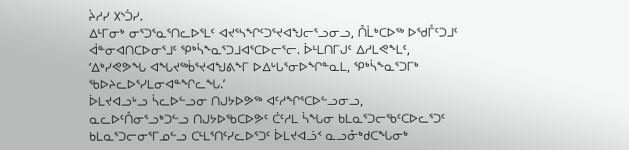ᔩᓱᓯ ᙭ᔅᑑᓯ.
ᐃᒻᒥᓂᒃ ᓂᕐᑐᕐᓇᕐᑎᓚᐅᕐᒪᑦ ᐊᔪᕐᓴᖏᑦᑐᕐᔪᐊᖑᓕᕐᓗᓂᓗ, ᑍᒫᒃᑕᐅᖅ ᐅᖁᒤᑦᑐᒧᑦ ᐋᓐᓂᐊᑎᑕᐅᓂᕐᒧᑦ ᕿᒃᓵᖕᓇᕐᑐᒧᐊᕐᑕᐅᓕᕐᓕ. ᐆᒻᒪᑎᒥᒍᑦ ᐃᓱᒪᕙᖕᒪᑦ, ‘ᐃᒃᓯᕙᕗᖓ ᐊᖓᔪᖅᑳᕐᔪᐊᖑᕕᖕᒥ ᐅᐃᒡᒐᕐᓂᐅᖏᓐᓇᒪ, ᕿᒃᓵᖕᓇᕐᑐᒥᒃ ᖃᐅᔨᓚᐅᕐᓯᒪᓂᐊᓐᖏᓚᖓ.’
ᐆᒪᔪᐊᓗᒡᓗ ᓵᓚᐅᓪᓗᓂ ᑎᒍᔭᐅᕗᖅ ᐊᑦᓱᖏᕐᑕᐅᓪᓗᓂᓗ, ᓇᓚᐅᑦᑍᓂᕐᓗᒃᑐᓪᓗ ᑎᒍᔭᐅᖃᑕᐅᕗᑦ ᑖᑦᓱᒪ ᓵᖓᓂ ᑲᒪᓇᕐᑐᓕᖃᑦᑕᐅᓚᕐᑐᑦ ᑲᒪᓇᕐᑐᓕᓂᕐᒥᓄᓪᓗ ᑕᒻᒪᕐᑎᑦᓯᓚᐅᕐᑐᑦ ᐆᒪᔪᐊᓘᑉ ᓇᓗᓁᒃᑯᑕᖓᓂᒃ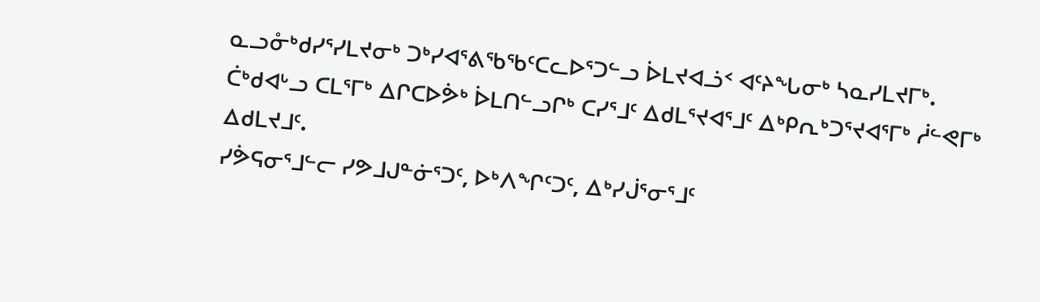ᓇᓗᓁᒃᑯᓯᕐᓯᒪᔪᓂᒃ ᑐᒃᓯᐊᕐᕕᖃᖃᑦᑕᓚᐅᕐᑐᓪᓗ ᐆᒪᔪᐊᓘᑉ ᐊᑦᔨᖓᓂᒃ ᓴᓇᓯᒪᔪᒥᒃ. ᑖᒃᑯᐊᒡᓗ ᑕᒪᕐᒥᒃ ᐃᒋᑕᐅᕘᒃ ᐆᒪᑎᓪᓗᒋᒃ ᑕᓯᕐᒧᑦ ᐃᑯᒪᕐᔪᐊᕐᒧᑦ ᐃᒃᑭᕆᒃᑐᕐᔪᐊᕐᒥᒃ ᓲᓪᕙᒥᒃ ᐃᑯᒪᔪᒧᑦ.
ᓯᕘᕋᓂᕐᒧᓪᓕ ᓯᕗᒧᒍᓐᓃᕐᑐᑦ, ᐅᒃᐱᖏᑦᑐᑦ, ᐃᒃᓯᒎᕐᓂᕐᒧᑦ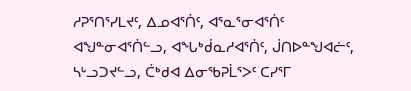ᓱᕈᕐᑎᕐᓯᒪᔪᑦ, ᐃᓄᐊᕐᑏᑦ, ᐊᕐᓇᕐᓂᐊᕐᑏᑦ ᐊᖑᓐᓂᐊᕐᑏᓪᓗ, ᐊᖓᒃᑰᓇᓱᐊᕐᑏᑦ, ᒎᑎᐅᓐᖑᐊᓖᑦ, ᓴᒡᓗᑐᔪᓪᓗ, ᑖᒃᑯᐊ ᐃᓂᖃᕈᒫᕐᐳᑦ ᑕᓯᕐᒥ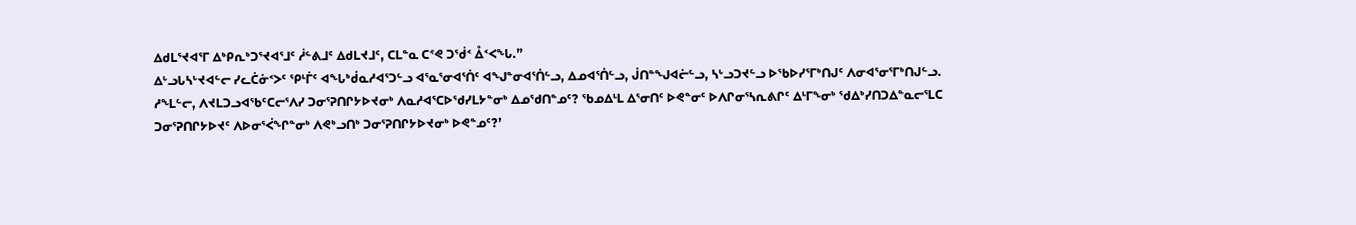ᐃᑯᒪᕐᔪᐊᕐᒥ ᐃᒃᑭᕆᒃᑐᕐᔪᐊᕐᒧᑦ ᓲᓪᕕᒧᑦ ᐃᑯᒪᔪᒧᑦ, ᑕᒪᓐᓇ ᑕᕝᕙ ᑐᖂᑉ ᐂᑉᐸᖓ.”
ᐃᒡᓗᒐᓴᒡᔪᐊᓪᓕ ᓯᓚᑖᓃᑉᐳᑦ ᕿᒻᒦᑦ ᐊᖓᒃᑰᓇᓱᐊᕐᑐᓪᓗ ᐊᕐᓇᕐᓂᐊᕐᑏᑦ ᐊᖑᓐᓂᐊᕐᑏᓪᓗ, ᐃᓄᐊᕐᑏᓪᓗ, ᒎᑎᓐᖑᐊᓖᓪᓗ, ᓴᒡᓗᑐᔪᓪᓗ ᐅᖃᐅᓯᕐᒥᒃᑎᒍᑦ ᐱᓂᐊᕐᓂᕐᒥᒃᑎᒍᓪᓗ.
ᓱᖕᒪᓪᓕ, ᐱᔪᒪᑐᓗᐊᖃᑦᑕᓕᕐᐱᓯ ᑐᓂᕐᕈᑎᒋᔭᐅᔪᓂᒃ ᐱᓇᓱᐊᕐᑕᐅᖁᓯᒪᔭᓐᓂᒃ ᐃᓄᖁᑎᓐᓄᑦ? ᖃᓄᐃᒻᒪ ᐃᕐᓂᑎᑦ ᐅᕙᓐᓂᑦ ᐅᐱᒋᓂᕐᓴᕆᕕᒋᑦ ᐃᒻᒥᖕᓂᒃ ᖁᐃᒃᓯᑎᑐᐃᓐᓇᓕᕐᒪᑕ ᑐᓂᕐᕈᑎᒋᔭᐅᔪᑦ ᐱᐅᓂᕐᐹᖏᓐᓂᒃ ᐱᕙᒃᓗᑎᒃ ᑐᓂᕐᕈᑎᒋᔭᐅᔪᓂᒃ ᐅᕙᓐᓄᑦ?’